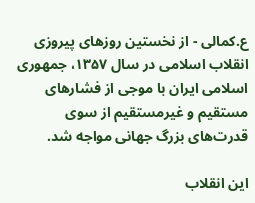ع.کمالی - از نخستین روزهای پیروزی انقلاب اسلامی در سال ۱۳۵۷، جمهوری اسلامی ایران با موجی از فشارهای مستقیم و غیرمستقیم از سوی قدرت‌های بزرگ جهانی مواجه شد.

این انقلاب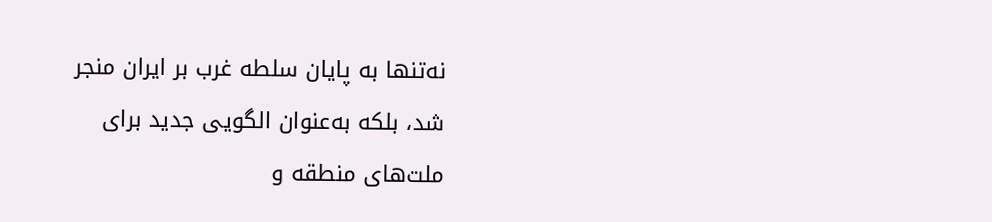نه‌تنها به پایان سلطه غرب بر ایران منجر شد، بلکه به‌عنوان الگویی جدید برای ملت‌های منطقه و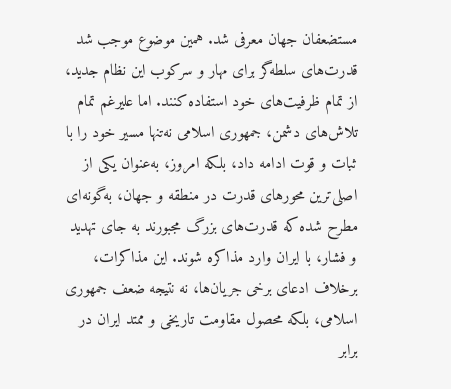مستضعفان جهان معرفی شد. همین موضوع موجب شد قدرت‌های سلطه‌گر برای مهار و سرکوب این نظام جدید، از تمام ظرفیت‌های خود استفاده کنند. اما علیرغم تمام تلاش‌های دشمن، جمهوری اسلامی نه‌تنها مسیر خود را با ثبات و قوت ادامه داد، بلکه امروز، به‌عنوان یکی از اصلی‌ترین محورهای قدرت در منطقه و جهان، به‌گونه‌ای مطرح شده که قدرت‌های بزرگ مجبورند به جای تهدید و فشار، با ایران وارد مذاکره شوند. این مذاکرات، برخلاف ادعای برخی جریان‌ها، نه نتیجه ضعف جمهوری اسلامی، بلکه محصول مقاومت تاریخی و ممتد ایران در برابر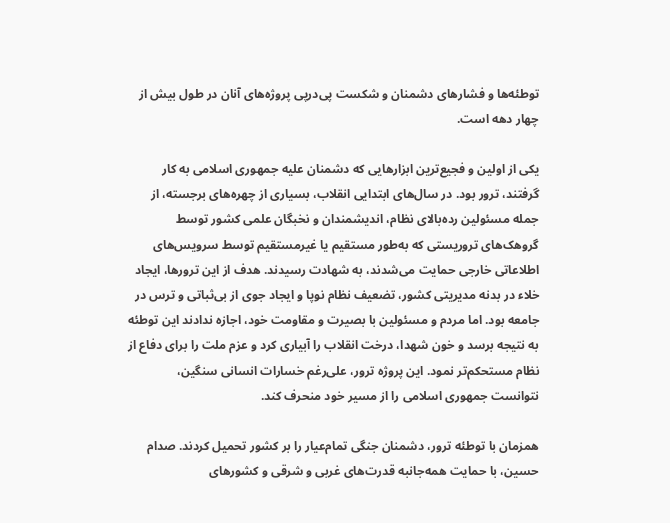توطئه‌ها و فشارهای دشمنان و شکست پی‌درپی پروژه‌های آنان در طول بیش از چهار دهه است.

یکی از اولین و فجیع‌ترین ابزارهایی که دشمنان علیه جمهوری اسلامی به کار گرفتند، ترور بود. در سال‌های ابتدایی انقلاب، بسیاری از چهره‌های برجسته، از جمله مسئولین رده‌بالای نظام، اندیشمندان و نخبگان علمی کشور توسط گروهک‌های تروریستی که به‌طور مستقیم یا غیرمستقیم توسط سرویس‌های اطلاعاتی خارجی حمایت می‌شدند، به شهادت رسیدند. هدف از این ترورها، ایجاد خلاء در بدنه مدیریتی کشور، تضعیف نظام نوپا و ایجاد جوی از بی‌ثباتی و ترس در جامعه بود. اما مردم و مسئولین با بصیرت و مقاومت خود، اجازه ندادند این توطئه به نتیجه برسد و خون شهدا، درخت انقلاب را آبیاری کرد و عزم ملت را برای دفاع از نظام مستحکم‌تر نمود. این پروژه ترور، علی‌رغم خسارات انسانی سنگین، نتوانست جمهوری اسلامی را از مسیر خود منحرف کند.

همزمان با توطئه ترور، دشمنان جنگی تمام‌عیار را بر کشور تحمیل کردند. صدام حسین، با حمایت همه‌جانبه قدرت‌های غربی و شرقی و کشورهای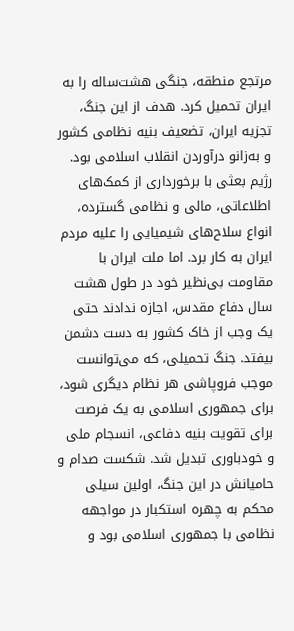مرتجع منطقه، جنگی هشت‌ساله را به ایران تحمیل کرد. هدف از این جنگ، تجزیه ایران، تضعیف بنیه نظامی کشور و به‌زانو درآوردن انقلاب اسلامی بود. رژیم بعثی با برخورداری از کمک‌های اطلاعاتی، مالی و نظامی گسترده، انواع سلاح‌های شیمیایی را علیه مردم ایران به کار برد. اما ملت ایران با مقاومت بی‌نظیر خود در طول هشت سال دفاع مقدس، اجازه ندادند حتی یک وجب از خاک کشور به دست دشمن بیفتد. جنگ تحمیلی، که می‌توانست موجب فروپاشی هر نظام دیگری شود، برای جمهوری اسلامی به یک فرصت برای تقویت بنیه دفاعی، انسجام ملی و خودباوری تبدیل شد. شکست صدام و حامیانش در این جنگ، اولین سیلی محکم به چهره استکبار در مواجهه نظامی با جمهوری اسلامی بود و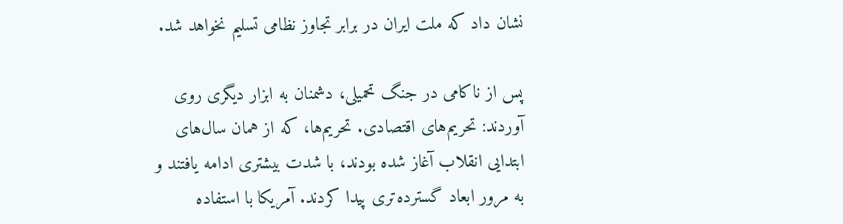نشان داد که ملت ایران در برابر تجاوز نظامی تسلیم نخواهد شد.

پس از ناکامی در جنگ تحمیلی، دشمنان به ابزار دیگری روی آوردند: تحریم‌های اقتصادی. تحریم‌ها، که از همان سال‌های ابتدایی انقلاب آغاز شده بودند، با شدت بیشتری ادامه یافتند و به مرور ابعاد گسترده‌تری پیدا کردند. آمریکا با استفاده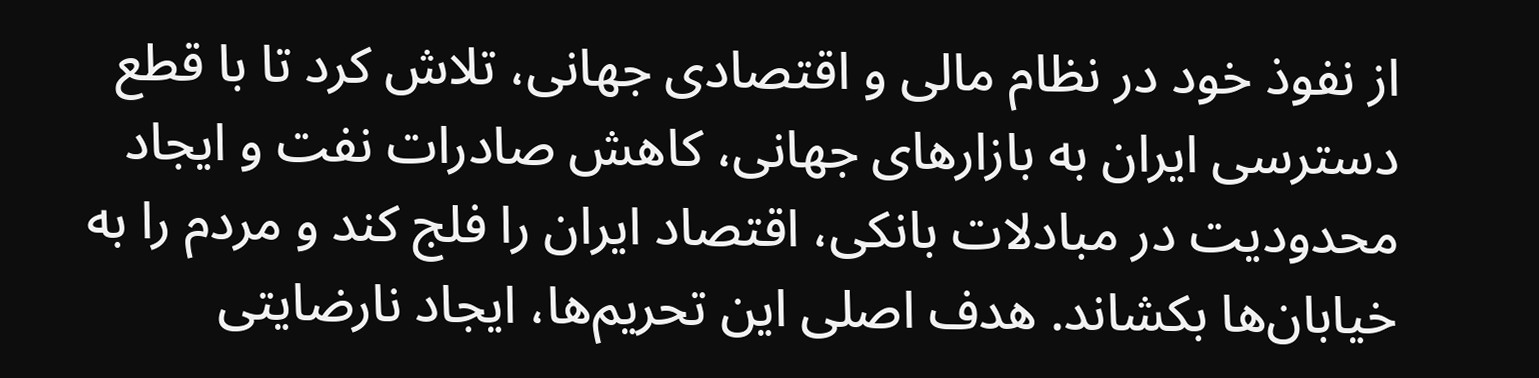از نفوذ خود در نظام مالی و اقتصادی جهانی، تلاش کرد تا با قطع دسترسی ایران به بازارهای جهانی، کاهش صادرات نفت و ایجاد محدودیت در مبادلات بانکی، اقتصاد ایران را فلج کند و مردم را به خیابان‌ها بکشاند. هدف اصلی این تحریم‌ها، ایجاد نارضایتی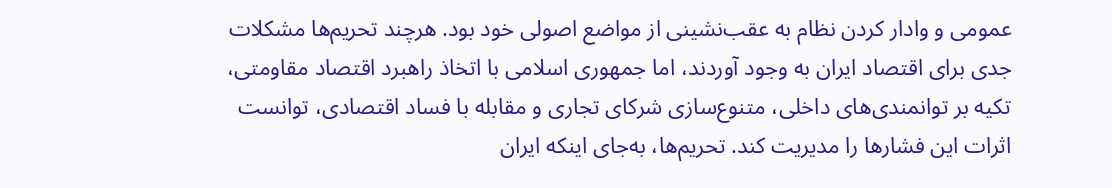عمومی و وادار کردن نظام به عقب‌نشینی از مواضع اصولی خود بود. هرچند تحریم‌ها مشکلات جدی برای اقتصاد ایران به وجود آوردند، اما جمهوری اسلامی با اتخاذ راهبرد اقتصاد مقاومتی، تکیه بر توانمندی‌های داخلی، متنوع‌سازی شرکای تجاری و مقابله با فساد اقتصادی، توانست اثرات این فشارها را مدیریت کند. تحریم‌ها، به‌جای اینکه ایران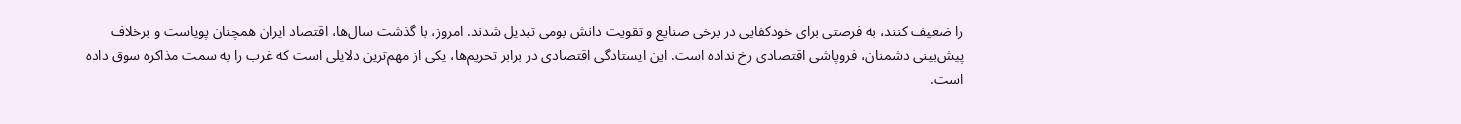را ضعیف کنند، به فرصتی برای خودکفایی در برخی صنایع و تقویت دانش بومی تبدیل شدند. امروز، با گذشت سال‌ها، اقتصاد ایران همچنان پویاست و برخلاف پیش‌بینی دشمنان، فروپاشی اقتصادی رخ نداده است. این ایستادگی اقتصادی در برابر تحریم‌ها، یکی از مهم‌ترین دلایلی است که غرب را به سمت مذاکره سوق داده است.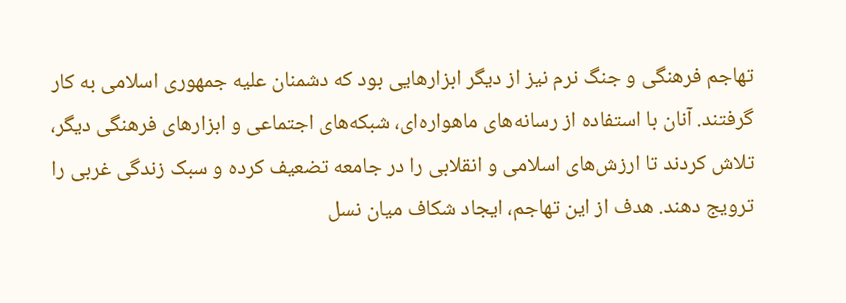تهاجم فرهنگی و جنگ نرم نیز از دیگر ابزارهایی بود که دشمنان علیه جمهوری اسلامی به کار گرفتند. آنان با استفاده از رسانه‌های ماهواره‌ای، شبکه‌های اجتماعی و ابزارهای فرهنگی دیگر، تلاش کردند تا ارزش‌های اسلامی و انقلابی را در جامعه تضعیف کرده و سبک زندگی غربی را ترویج دهند. هدف از این تهاجم، ایجاد شکاف میان نسل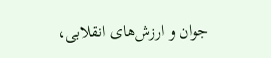جوان و ارزش‌های انقلابی،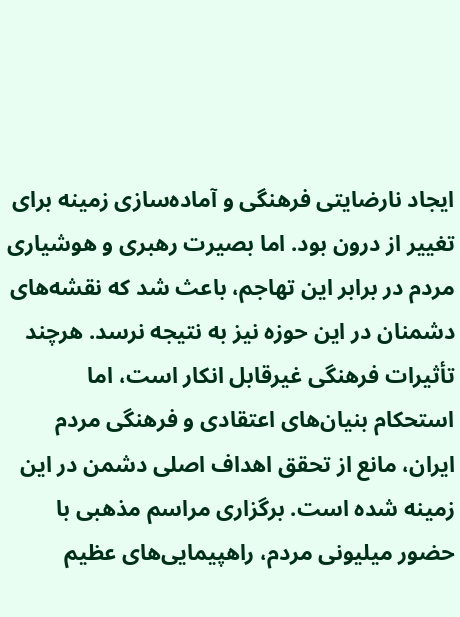ایجاد نارضایتی فرهنگی و آماده‌سازی زمینه برای تغییر از درون بود. اما بصیرت رهبری و هوشیاری مردم در برابر این تهاجم، باعث شد که نقشه‌های دشمنان در این حوزه نیز به نتیجه نرسد. هرچند تأثیرات فرهنگی غیرقابل انکار است، اما استحکام بنیان‌های اعتقادی و فرهنگی مردم ایران، مانع از تحقق اهداف اصلی دشمن در این زمینه شده است. برگزاری مراسم مذهبی با حضور میلیونی مردم، راهپیمایی‌های عظیم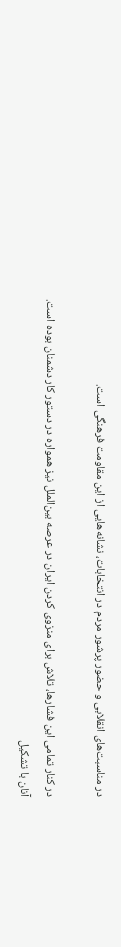در مناسبت‌های انقلابی و حضور پرشور مردم در انتخابات، نشانه‌هایی از این مقاومت فرهنگی است.

در کنار تمامی این فشارها، تلاش برای منزوی کردن ایران در عرصه بین‌الملل نیز همواره در دستور کار دشمنان بوده است. آنان با تشکیل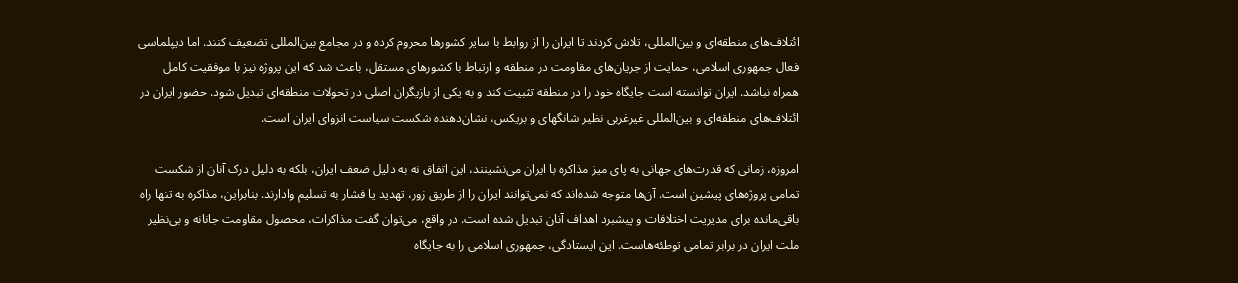ائتلاف‌های منطقه‌ای و بین‌المللی، تلاش کردند تا ایران را از روابط با سایر کشورها محروم کرده و در مجامع بین‌المللی تضعیف کنند. اما دیپلماسی فعال جمهوری اسلامی، حمایت از جریان‌های مقاومت در منطقه و ارتباط با کشورهای مستقل، باعث شد که این پروژه نیز با موفقیت کامل همراه نباشد. ایران توانسته است جایگاه خود را در منطقه تثبیت کند و به یکی از بازیگران اصلی در تحولات منطقه‌ای تبدیل شود. حضور ایران در ائتلاف‌های منطقه‌ای و بین‌المللی غیرغربی نظیر شانگهای و بریکس، نشان‌دهنده شکست سیاست انزوای ایران است.

امروزه، زمانی که قدرت‌های جهانی به پای میز مذاکره با ایران می‌نشینند، این اتفاق نه به دلیل ضعف ایران، بلکه به دلیل درک آنان از شکست تمامی پروژه‌های پیشین است. آن‌ها متوجه شده‌اند که نمی‌توانند ایران را از طریق زور، تهدید یا فشار به تسلیم وادارند. بنابراین، مذاکره به تنها راه باقی‌مانده برای مدیریت اختلافات و پیشبرد اهداف آنان تبدیل شده است. در واقع، می‌توان گفت مذاکرات، محصول مقاومت جانانه و بی‌نظیر ملت ایران در برابر تمامی توطئه‌هاست. این ایستادگی، جمهوری اسلامی را به جایگاه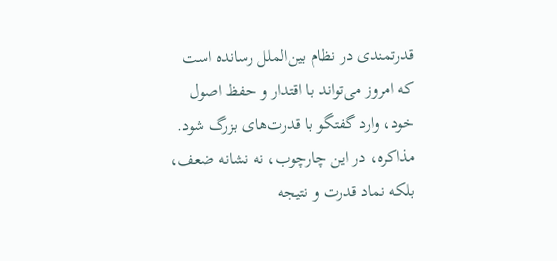قدرتمندی در نظام بین‌الملل رسانده است که امروز می‌تواند با اقتدار و حفظ اصول خود، وارد گفتگو با قدرت‌های بزرگ شود. مذاکره، در این چارچوب، نه نشانه ضعف، بلکه نماد قدرت و نتیجه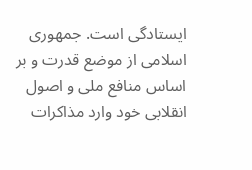ایستادگی است. جمهوری اسلامی از موضع قدرت و بر اساس منافع ملی و اصول انقلابی خود وارد مذاکرات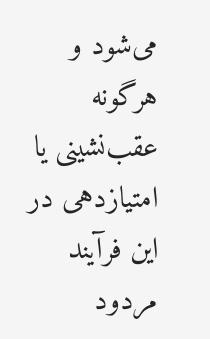می‌شود و هرگونه عقب‌نشینی یا امتیازدهی در این فرآیند مردود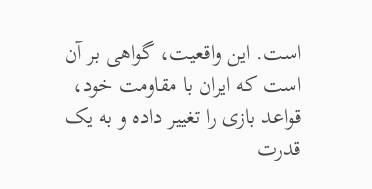است. این واقعیت، گواهی بر آن است که ایران با مقاومت خود، قواعد بازی را تغییر داده و به یک قدرت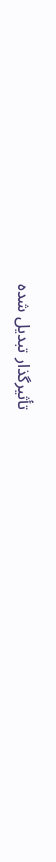تأثیرگذار تبدیل شده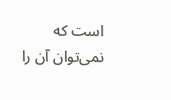است که نمی‌توان آن را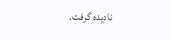نادیده گرفت.